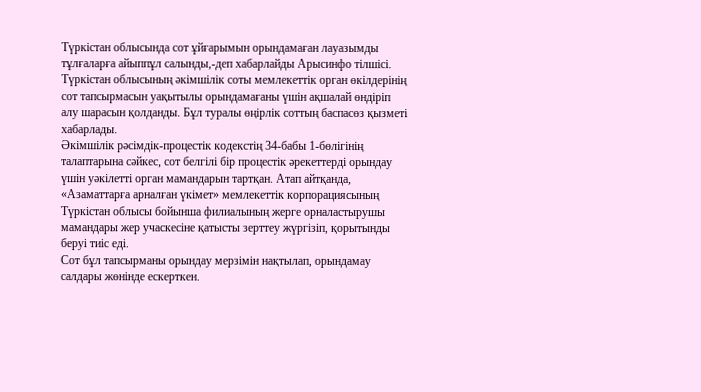Түркістан облысында сот ұйғарымын орындамаған лауазымды тұлғаларға айыппұл салынды,-деп хабарлайды Арысинфо тілшісі.
Түркістан облысының әкімшілік соты мемлекеттік орган өкілдерінің сот тапсырмасын уақытылы орындамағаны үшін ақшалай өндіріп алу шарасын қолданды. Бұл туралы өңірлік соттың баспасөз қызметі хабарлады.
Әкімшілік рәсімдік-процестік кодекстің 34-бабы 1-бөлігінің талаптарына сәйкес, сот белгілі бір процестік әрекеттерді орындау үшін уәкілетті орган мамандарын тартқан. Атап айтқанда, «Азаматтарға арналған үкімет» мемлекеттік корпорациясының Түркістан облысы бойынша филиалының жерге орналастырушы мамандары жер учаскесіне қатысты зерттеу жүргізіп, қорытынды беруі тиіс еді.
Сот бұл тапсырманы орындау мерзімін нақтылап, орындамау салдары жөнінде ескерткен.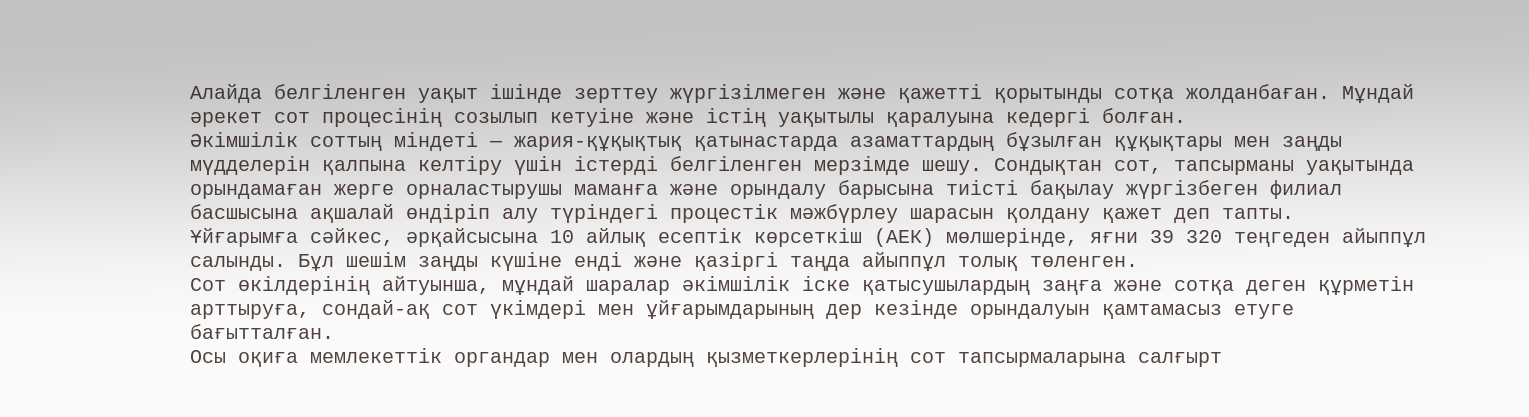Алайда белгіленген уақыт ішінде зерттеу жүргізілмеген және қажетті қорытынды сотқа жолданбаған. Мұндай әрекет сот процесінің созылып кетуіне және істің уақытылы қаралуына кедергі болған.
Әкімшілік соттың міндеті — жария-құқықтық қатынастарда азаматтардың бұзылған құқықтары мен заңды мүдделерін қалпына келтіру үшін істерді белгіленген мерзімде шешу. Сондықтан сот, тапсырманы уақытында орындамаған жерге орналастырушы маманға және орындалу барысына тиісті бақылау жүргізбеген филиал басшысына ақшалай өндіріп алу түріндегі процестік мәжбүрлеу шарасын қолдану қажет деп тапты.
Ұйғарымға сәйкес, әрқайсысына 10 айлық есептік көрсеткіш (АЕК) мөлшерінде, яғни 39 320 теңгеден айыппұл салынды. Бұл шешім заңды күшіне енді және қазіргі таңда айыппұл толық төленген.
Сот өкілдерінің айтуынша, мұндай шаралар әкімшілік іске қатысушылардың заңға және сотқа деген құрметін арттыруға, сондай-ақ сот үкімдері мен ұйғарымдарының дер кезінде орындалуын қамтамасыз етуге бағытталған.
Осы оқиға мемлекеттік органдар мен олардың қызметкерлерінің сот тапсырмаларына салғырт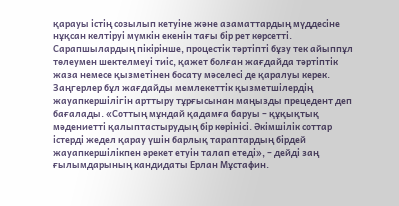қарауы істің созылып кетуіне және азаматтардың мүддесіне нұқсан келтіруі мүмкін екенін тағы бір рет көрсетті. Сарапшылардың пікірінше, процестік тәртіпті бұзу тек айыппұл төлеумен шектелмеуі тиіс, қажет болған жағдайда тәртіптік жаза немесе қызметінен босату мәселесі де қаралуы керек.
Заңгерлер бұл жағдайды мемлекеттік қызметшілердің жауапкершілігін арттыру тұрғысынан маңызды прецедент деп бағалады. «Соттың мұндай қадамға баруы – құқықтық мәдениетті қалыптастырудың бір көрінісі. Әкімшілік соттар істерді жедел қарау үшін барлық тараптардың бірдей жауапкершілікпен әрекет етуін талап етеді», – дейді заң ғылымдарының кандидаты Ерлан Мұстафин.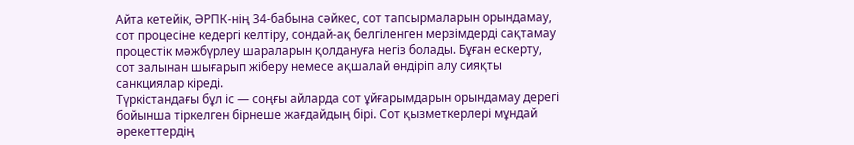Айта кетейік, ӘРПК-нің 34-бабына сәйкес, сот тапсырмаларын орындамау, сот процесіне кедергі келтіру, сондай-ақ белгіленген мерзімдерді сақтамау процестік мәжбүрлеу шараларын қолдануға негіз болады. Бұған ескерту, сот залынан шығарып жіберу немесе ақшалай өндіріп алу сияқты санкциялар кіреді.
Түркістандағы бұл іс — соңғы айларда сот ұйғарымдарын орындамау дерегі бойынша тіркелген бірнеше жағдайдың бірі. Сот қызметкерлері мұндай әрекеттердің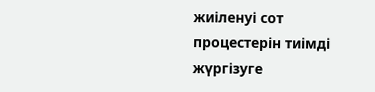жиіленуі сот процестерін тиімді жүргізуге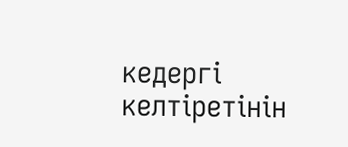кедергі келтіретінін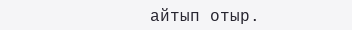айтып отыр.